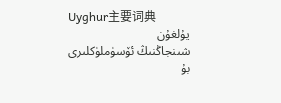Uyghur主要词典
يۇلغۇن
شىنجاڭنىڭ ئۆسۈملۈكلىرى
بۇ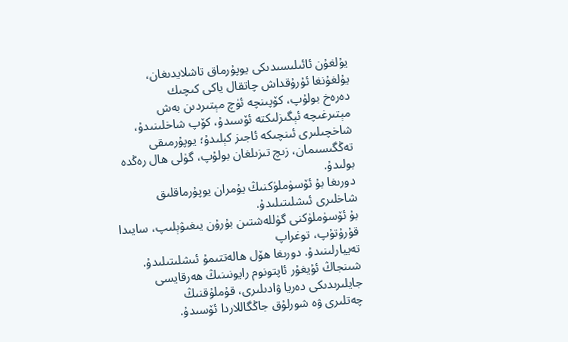يۇلغۇن ئائىلىسىدىكى يوپۇرماق تاشلايدىغان، يۇلغۇنغا ئۇرۇقداش چاتقال ياكى كىچىك
دەرەخ بولۇپ، كۆپىنچە ئۈچ مېتىردىن بەش مېتىرغىچە ئېگىزلىكتە ئۆسىدۇ، كۆپ شاخلىنىدۇ، شاخچىلىرى ئىنچىكە ئاجىز كېلىدۇ؛ يوپۇرمىقى
تەڭگىسىمان، زىچ تىزىلغان بولۇپ، گۈلى ھال رەڭدە بولىدۇ.
دورىغا بۇ ئۆسۈملۈكنىڭ يۇمران يوپۇرماقلىق شاخلىرى ئىشلىتىلىدۇ.
بۇ ئۆسۈملۈكنى گۈللەشتىن بۇرۇن يىغىۋېلىپ، سايىدا قۇرۇتۇپ، توغراپ
تەييارلىنىدۇ. دورىغا ھۆل ھالەتتىمۇ ئىشلىتىلىدۇ.
شىنجاڭ ئۇيغۇر ئاپتونوم رايونىنىڭ ھەرقايسى جايلىرىدىكى دەريا ۋادىلىرى، قۇملۇقنىڭ
چەتلىرى ۋە شورلۇق جاڭگاللاردا ئۆسىدۇ.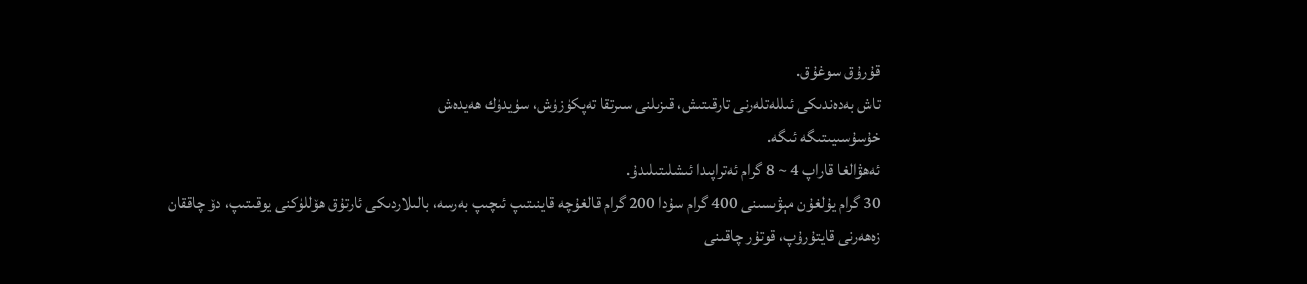قۇرۇق سوغۇق.
تاش بەدەندىكى ئىللەتلەرنى تارقىتىش، قىزىلنى سىرتقا تەپكۈزۈش، سۈيدۈك ھەيدەش
خۇسۇسىيىتىگە ئىگە.
ئەھۋالغا قاراپ 4 ~ 8 گرام ئەتراپىدا ئىشلىتىلىدۇ.
30 گرام يۇلغۇن مېۋىسىنى 400 گرام سۇدا 200 گرام قالغۇچە قاينىتىپ ئىچىپ بەرسە، بالىلاردىكى ئارتۇق ھۆللۈكنى يوقىتىپ، دۆ چاققان
زەھەرنى قايتۇرۇپ، قوتۇر چاقىنى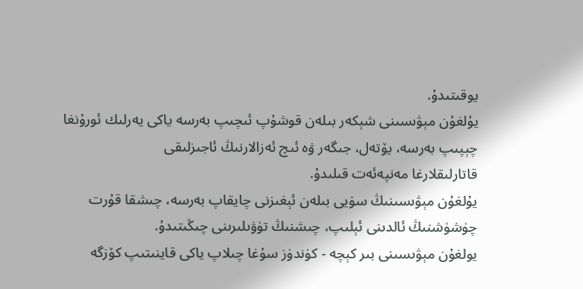يوقىتىدۇ.
يۇلغۇن مېۋىسىنى شېكەر بىلەن قوشۇپ ئىچىپ بەرسە ياكى يەرلىك ئورۇنغا چېپىپ بەرسە، يۆتەل، جىگەر ۋە ئىچ ئەزالارنىڭ ئاجىزلىقى
قاتارلىقلارغا مەنپەئەت قىلىدۇ.
يۇلغۇن مېۋىسىنىڭ سۈيى بىلەن ئېغىزنى چايقاپ بەرسە، چىشقا قۇرت چۈشۈشنىڭ ئالدىنى ئېلىپ، چىشنىڭ تۈۋىلىرىنى چىڭىتىدۇ.
يولغۇن مېۋىسىنى بىر كېچە - كۈندۈز سۇغا چىلاپ ياكى قاينىتىپ كۆزگە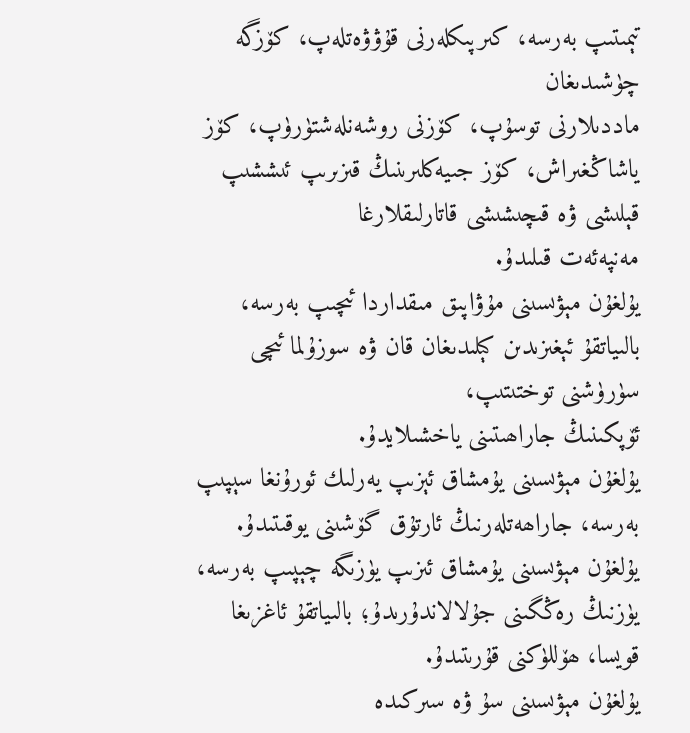تېمىتىپ بەرسە، كىرپىكلەرنى قۇۋۋەتلەپ، كۆزگە چۈشىدىغان
ماددىلارنى توسۇپ، كۆزنى روشەنلەشتۈرۈپ، كۆز ياشاڭغىراش، كۆز جىيەكلىرىنىڭ قىزىرىپ ئىششىپ قېلىشى ۋە قىچىشىشى قاتارلىقلارغا
مەنپەئەت قىلىدۇ.
يۇلغۇن مېۋىسىنى مۇۋاپىق مىقداردا ئىچىپ بەرسە، بالىياتقۇ ئېغىزىدىن كېلىدىغان قان ۋە سوزۇلما ئىچى سۈرۈشنى توختىتىپ،
ئۆپكىنىڭ جاراھىتىنى ياخشىلايدۇ.
يۇلغۇن مېۋىسىنى يۇمشاق ئېزىپ يەرلىك ئورۇنغا سېپىپ بەرسە، جاراھەتلەرنىڭ ئارتۇق گۆشىنى يوقىتىدۇ.
يۇلغۇن مېۋىسىنى يۇمشاق ئىزىپ يۈزىگە چېپىپ بەرسە، يۈزنىڭ رەڭگىنى جۇلالاندۇرىدۇ؛ بالىياتقۇ ئاغزىغا قويسا، ھۆللۈكنى قۇرىتىدۇ.
يۇلغۇن مېۋىسىنى سۇ ۋە سىركىدە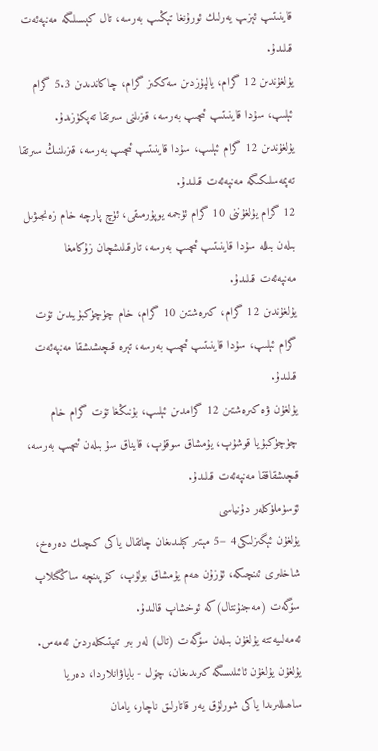قاينىتىپ ئېزىپ يەرلىك ئورۇنغا تېڭىپ بەرسە، تال كېسىلىگە مەنپەئەت قىلىدۇ.
يۇلغۇندىن 12 گرام، يالپۇزدىن سەككىز گرام، چاكاندىدىن 5.3 گرام ئېلىپ، سۇدا قاينىتىپ ئىچىپ بەرسە، قىزىلنى سىرتقا تەپكۈزىدۇ.
يۇلغۇندىن 12 گرام ئېلىپ، سۇدا قاينىتىپ ئىچىپ بەرسە، قىزىلنىڭ سىرتقا تەپمەسلىكىگە مەنپەئەت قىلىدۇ.
12 گرام يۇلغۇننى 10 گرام ئۈجمە يوپۇرمىقى، ئۈچ پارچە خام زەنجىۋىل بىلەن بىللە سۇدا قاينىتىپ ئىچىپ بەرسە، تارقىلىشچان زۇكامغا
مەنپەئەت قىلىدۇ.
يۇلغۇندىن 12 گرام، كىرەشتىن 10 گرام، خام چۈچۈكبۇيىدىن تۆت گرام ئېلىپ، سۇدا قاينىتىپ ئىچىپ بەرسە، تېرە قىچىشىشقا مەنپەئەت
قىلىدۇ.
يۇلغۇن ۋە كىرەشتىن 12 گرامدىن ئېلىپ، بۇنىڭغا تۆت گرام خام چۈچۈكبۇيا قوشۇپ، يۇمشاق سوقۇپ، قايناق سۇ بىلەن ئىچىپ بەرسە،
قىچىشقاققا مەنپەئەت قىلىدۇ.
ئۆسۈملۈكلەر دۇنياسى
يۇلغۇن ئېگىزلىكى4 −5 مېتىر كېلىدىغان چاتقال ياكى كىچىك دەرەخ، شاخلىرى ئىنچىكە، ئۇزۇن ھەم يۇمشاق بولۇپ، كۆپىنچە ساڭگىلاپ سۆگەت (مەجنۇنتال)كە ئوخشاپ قالىدۇ.
ئەمەلىيەتتە يۇلغۇن بىلەن سۆگەت (تال) لەر بىر تىپتىكىلەردىن ئەمەس. يۇلغۇن يۇلغۇن ئائىلىسىگە كىرىدىغان، چۆل - باياۋانلاردا، دەريا ساھىللىرىدا ياكى شورلۇق يەر قاتارلىق ناچار، يامان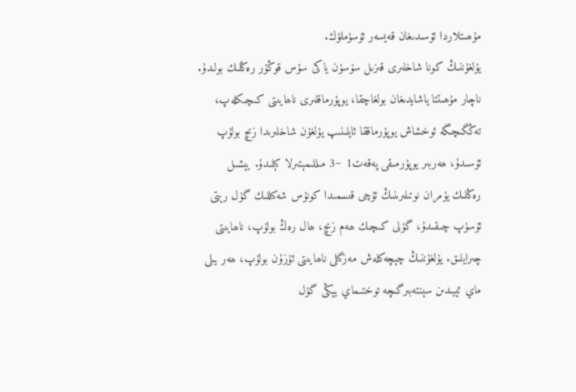مۇھىتلاردا ئۆسىدىغان قەيسەر ئۆسۈملۈك.
يۇلغۇننىڭ كونا شاخلىرى قىزىل سۆسۈن ياكى سۇس قوڭۇر رەڭلىك بولىدۇ. ناچار مۇھىتتا ياشايدىغان بولغاچقا، يوپۇرماقلىرى ناھايىتى كىچىكلەپ، تەڭگىچىگە ئوخشاش يوپۇرماققا ئايلىنىپ يۇلغۇن شاخلىرىدا زىچ بولۇپ ئۆسىدۇ، ھەربىر يوپۇرمىقى پەقەت1 ~3 مىللىمېتىرلا كېلىدۇ. يېشىل رەڭلىك يۇمران نوتىلىرىنىڭ ئۇچى قىسمىدا كونۇس شەكىللىك گۈل رېتى ئۆسۈپ چىقىدۇ، گۈلى كىچىك ھەم زىچ، ھال رەڭ بولۇپ، ناھايىتى چىرايلىق. يۇلغۇننىڭ چېچەكلەش مەزگىلى ناھايىتى ئۇزۇن بولۇپ، ھەر يىلى ماي ئېيىدىن سېنتەبىرگىچە توختىماي يېڭى گۈل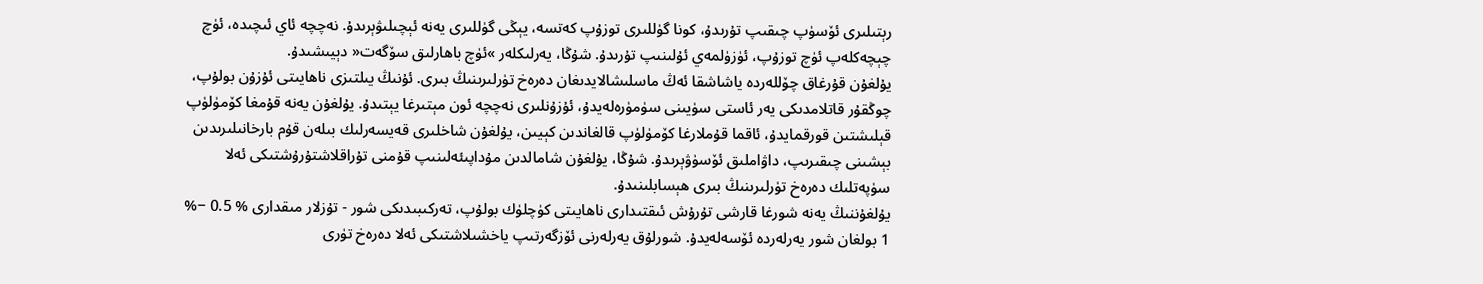رېتىلىرى ئۆسۈپ چىقىپ تۇرىدۇ، كونا گۈللىرى توزۇپ كەتسە، يېڭى گۈللىرى يەنە ئېچىلىۋېرىدۇ. نەچچە ئاي ئىچىدە، ئۈچ چېچەكلەپ ئۈچ توزۇپ، ئۈزۈلمەي ئۇلىنىپ تۇرىدۇ. شۇڭا، يەرلىكلەر »ئۈچ باھارلىق سۆگەت« دېيىشىدۇ.
يۇلغۇن قۇرغاق چۆللەردە ياشاشقا ئەڭ ماسلىشالايدىغان دەرەخ تۈرلىرىنىڭ بىرى. ئۇنىڭ يىلتىزى ناھايىتى ئۇزۇن بولۇپ، چوڭقۇر قاتلامدىكى يەر ئاستى سۈيىنى سۈمۈرەلەيدۇ، ئۇزۇنلىرى نەچچە ئون مېتىرغا يېتىدۇ. يۇلغۇن يەنە قۇمغا كۆمۈلۈپ قېلىشتىن قورقمايدۇ، ئاقما قۇملارغا كۆمۈلۈپ قالغاندىن كېيىن، يۇلغۇن شاخلىرى قەيسەرلىك بىلەن قۇم بارخانىلىرىدىن بېشىنى چىقىرىپ، داۋاملىق ئۆسۈۋېرىدۇ. شۇڭا، يۇلغۇن شامالدىن مۇداپىئەلىنىپ قۇمنى تۇراقلاشتۇرۇشتىكى ئەلا سۈپەتلىك دەرەخ تۈرلىرىنىڭ بىرى ھېسابلىنىدۇ.
يۇلغۇننىڭ يەنە شورغا قارشى تۇرۇش ئىقتىدارى ناھايىتى كۈچلۈك بولۇپ، تەركىبىدىكى شور - تۇزلار مىقدارى % 0.5 −% 1 بولغان شور يەرلەردە ئۆسەلەيدۇ. شورلۇق يەرلەرنى ئۆزگەرتىپ ياخشىلاشتىكى ئەلا دەرەخ تۈرى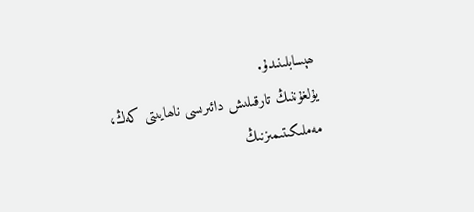ھېسابلىنىدۇ.
يۇلغۇننىڭ تارقىلىش دائىرىسى ناھايىتى كەڭ، مەملىكىتىمىزنىڭ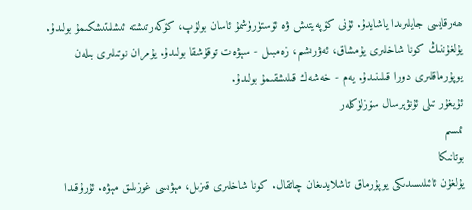ھەرقايسى جايلىرىدا ياشايدۇ. ئۇنى كۆپەيتىش ۋە ئۆستۈرۈشمۇ ئاسان بولۇپ، كۆكەرتىشتە ئىشلىتىشكىمۇ بولىدۇ. يۇلغۇننىڭ كونا شاخلىرى يۇمشاق، ئەۋرىشىم، زەمبىل - سېۋەت توقۇشقا بولىدۇ. يۇمران نوتىلىرى بىلەن يوپۇرماقلىرى دورا قىلىنىدۇ. يەم - خەشەك قىلىشقىمۇ بولىدۇ.
ئۇيغۇر تىلى ئۇنۋېرسال سۆزلۈكلەر
ئىسىم
بوتانىكا
يۇلغۇن ئائىلىسىدىكى يوپۇرماق تاشلايدىغان چاتقال. كونا شاخلىرى قىزىل، مېۋىسى غوزىلىق مېۋە. ئۇرۇقىدا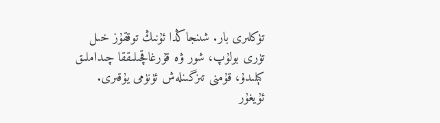تۈكلىرى بار. شىنجاڭدا ئۇنىڭ توققۇز خىل تۈرى بولۇپ، شور ۋە قۇرغاقچىلىققا چىداملىق كېلىدۇ، قۇمنى تىزگىنلەش ئۈنۈمى يۇقىرى.
ئۇيغۇر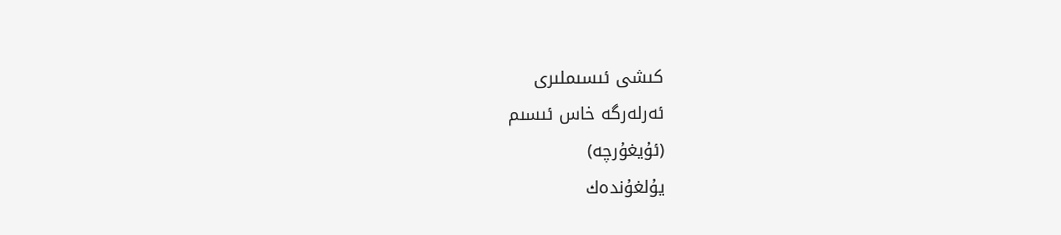كىشى ئىسىملىرى
ئەرلەرگە خاس ئىسىم
(ئۇيغۇرچە)
يۇلغۇندەك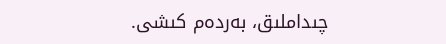چىداملىق، بەردەم كىشى.